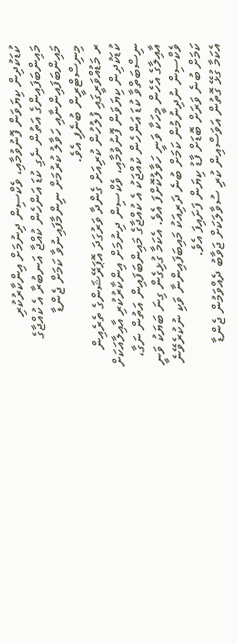ކުޑަކުދިން ކިޔަވަން ފޮނުވުމާއި، ވެކްސިން ދިނުމަށް އިންކާރުކުރި މައިންބަފައިންގެ އަތުން ނެގި ކުޑަ އަންހެން ކުއްޖާ އަނބުރާ އެ ކުއްޖާގެ މައިންބަފައިންނާއި ހަވާލު ކުރުމަށް ނިންމާފައިނުވާ ކަމަށް ޖެންޑާ މިނިސްޓްރީން ބުނެފި އެވެ.
ރ މަޑުއްވަރީގައި ފުލުހުން ކުރިއަށް ގެންދާ ވަރުގަދަ އޮޕަރޭޝަންގެ ތެރެއިން ކުޑަކުދިން ކިޔަވަން ފޮނުވުމާއި، ވެކްސިން ދިނުމަށް އިންކާރުކުރި އާއިލާއަކަށް ނިސްބަތްވާ ކުޑަ އަންހެން ކުއްޖަކު އެ ކުއްޖާގެ މައިންބަފައިން އަތުން ނަގާ، އާއިލާގެ އެހެން މީހަކާ ވަނީ ހަވާލުކޮށްފަ އެވެ. އެކަމާ ގުޅިގެން ގިނަ ބަޔަކު ވަނީ ވެކްސިން ނުދިނުމުން ކަމަށް ބުނެ ދަރިއަކު މައިބަފައިންނާ ވަކި ނުކުރެވޭނެ ކަމަށް ބުނެ ވަރަށް ބޮޑަށް ފާޑު ކިޔަން ފަށައިފަ އެވެ.
އެކަމާ ގުޅޭ ގޮތުން އަވަސްއިން ކުރި ސުވާލަކަށް ޖަވާބު ދެއްވަމުން ޖެންޑާ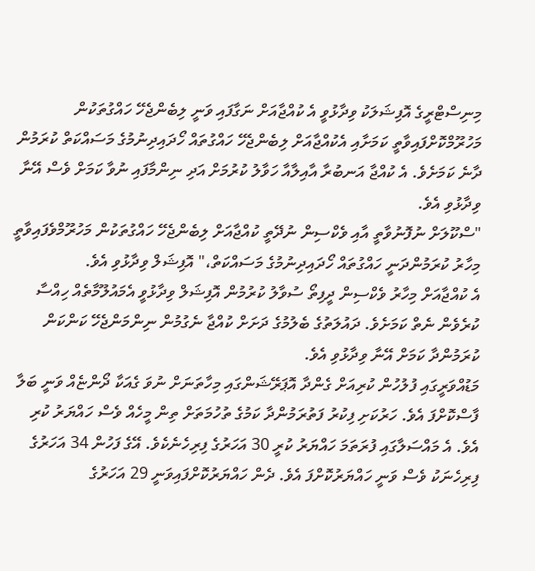މިނިސްޓްރީގެ އޮފިޝަލަކު ވިދާޅުވީ އެ ކުއްޖާއަށް ނަގާފައި ވަނީ ލިބެންޖެހޭ ހައްގުތަކުން މަހުރޫމްކޮށްފައިވާތީ ކަމަށާއި އެކުއްޖާއަށް ލިބެންޖެހޭ ހައްގުތައް ހޯދައިދިނުމުގެ މަސައްކަތް ކުރަމުން ދާނެ ކަމަށެވެ. އެ ކުއްޖާ އަނބުރާ އާއިލާއާ ހަވާލު ކުރުމަށް އަދި ނިންމާފައި ނުވާ ކަމަށް ވެސް އޭނާ ވިދާޅުވި އެވެ.
"ސްކޫލަށް ނުފޮނުވާތީ އާއި ވެކްސިން ނުދޭތީ ކުއްޖާއަށް ލިބެންޖެހޭ ހައްގުތަކުން މަހުރޫމްވެފައިވާތީ މިހާރު ކުރަމުންދަނީ ހައްގުތައް ހޯދައިދިނުމުގެ މަސައްކަތް،" އޮފިޝަލް ވިދާޅުވި އެވެ.
އެ ކުއްޖާއަށް މިހާރު ވެކްސިން ދީފިތޯ ސުވާލު ކުރުމުން އޮފިޝަލް ވިދާޅުވީ އެމައުލޫމާތެއް ހިއްސާ ކުރެވެން ނެތް ކަމަށެވެ. ދައުލަތުގެ ބެލުމުގެ ދަށަށް ކުއްޖާ ނެގުމުން ނިންމަންޖެހޭ ކަންކަން ކުރަމުންދާ ކަމަށް އޭނާ ވިދާޅުވި އެވެ.
މަޑުއްވަރީގައި ފުލުހުން ކުރިއަށް ގެންދާ އޮޕަރޭޝަންގައި މިހާތަނަށް ނުވަ ގެއަކާ ދޯންޏެއް ވަނީ ބަލާ ފާސްކޮށްފަ އެވެ. ހަރުކަށި ފިކުރު ފަތުރަމުންދާ ކަމުގެ ތުހުމަތަށް ތިން މީހެއް ވެސް ހައްޔަރު ކުރި އެވެ. އެ މައްސަލާގައި ފުރަތަމަ ހައްޔަރު ކުރީ 30 އަހަރުގެ ފިރިހެނެކެވެ. އޭގެ ފަހުން 34 އަހަރުގެ ފިރިހެނަކު ވެސް ވަނީ ހައްޔަރުކޮށްފަ އެވެ. ދެން ހައްޔަރުކޮށްފައިވަނީ 29 އަހަރުގެ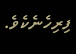ފިރިހެނެކެވެ.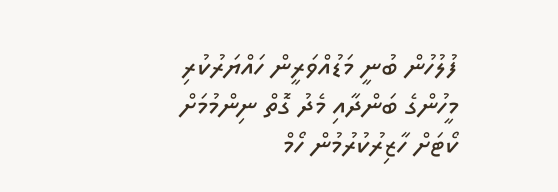ފުލުހުން ބުނީ މަޑުއްވަރީން ހައްޔަރުކުރި މީހުންގެ ބަންދާއި މެދު ގޮތް ނިންމުމަށް ކޯޓަށް ހާޒިރުކުރުމުން ހޯމް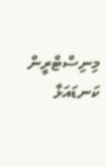މިނިސްޓްރީން ކަނޑައަޅާ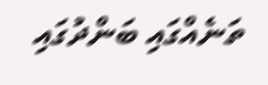ތަނެއްގައި ބަންދުގައި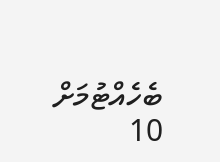ބެހެއްޓުމަށް 10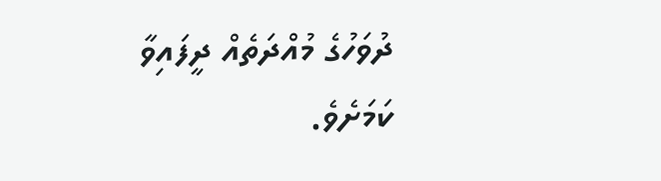ދުވަހުގެ މުއްދަތެއް ދީފައިވާ ކަމަށެވެ.